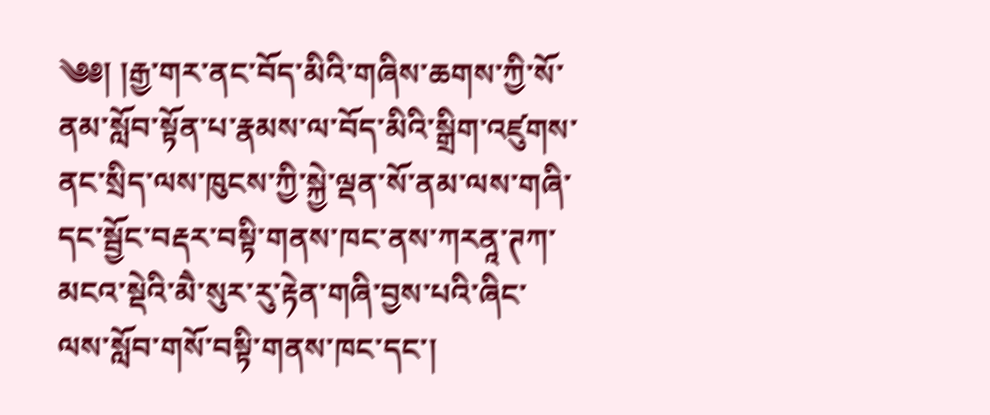༄༅། །རྒྱ་གར་ནང་བོད་མིའི་གཞིས་ཆགས་ཀྱི་སོ་ནམ་སློབ་སྟོན་པ་རྣམས་ལ་བོད་མིའི་སྒྲིག་འཛུགས་ནང་སྲིད་ལས་ཁུངས་ཀྱི་སྐྱེ་ལྡན་སོ་ནམ་ལས་གཞི་དང་སྦྱོང་བརྡར་བསྟི་གནས་ཁང་ནས་ཀརནཱ་ཊཀ་མངའ་སྡེའི་མཻ་སུར་རུ་རྟེན་གཞི་བྱས་པའི་ཞིང་ལས་སློབ་གསོ་བསྟི་གནས་ཁང་དང་།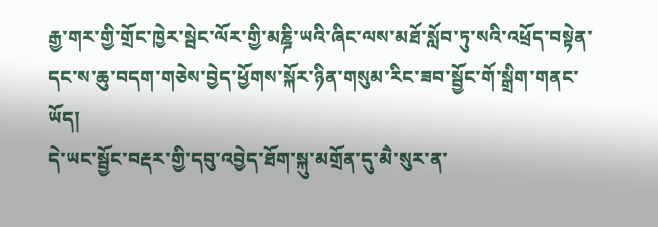རྒྱ་གར་གྱི་གྲོང་ཁྱེར་སྦེང་ལོར་གྱི་མཎྜི་ཡའི་ཞིང་ལས་མཐོ་སློབ་ཏུ་སའི་འཕྲོད་བསྟེན་དང་ས་ཆུ་བདག་གཅེས་བྱེད་ཕྱོགས་སྐོར་ཉིན་གསུམ་རིང་ཟབ་སྦྱོང་གོ་སྒྲིག་གནང་ཡོད།
དེ་ཡང་སྦྱོང་བརྡར་གྱི་དབུ་འབྱེད་ཐོག་སྐུ་མགྲོན་དུ་མཻ་སུར་ན་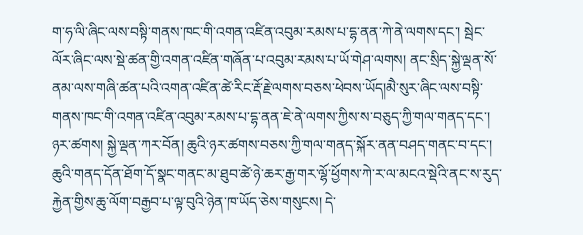ག་ཧ་ལི་ཞིང་ལས་བསྟི་གནས་ཁང་གི་འགན་འཛིན་འབུམ་རམས་པ་དྷ་ནན་ཀེ་ནེ་ལགས་དང་། སྦེང་ལོར་ཞིང་ལས་སྡེ་ཚན་གྱི་འགན་འཛིན་གཞོན་པ་འབུམ་རམས་པ་ཡོ་གེཤ་ལགས། ནང་སྲིད་སྐྱེ་ལྡན་སོ་ནམ་ལས་གཞི་ཚན་པའི་འགན་འཛིན་ཚེ་རིང་རྡོ་རྗེ་ལགས་བཅས་ཕེབས་ཡོད།མཻ་སུར་ཞིང་ལས་བསྟི་གནས་ཁང་གི་འགན་འཛིན་འབུམ་རམས་པ་དྷ་ནན་ཇེ་ནེ་ལགས་ཀྱིས་ས་བཅུད་ཀྱི་གལ་གནད་དང་། ཉར་ཚགས། སྐྱེ་ལྡན་ཀར་བོན། ཆུའི་ཉར་ཚགས་བཅས་ཀྱི་གལ་གནད་སྐོར་ནན་བཤད་གནང་བ་དང་། ཆུའི་གནད་དོན་ཐོག་དོ་སྣང་གནང་མ་ཐུབ་ཚེ་ཉེ་ཆར་རྒྱ་གར་ལྷོ་ཕྱོགས་ཀེ་ར་ལ་མངའ་སྡེའི་ནང་ས་རུད་རྐྱེན་གྱིས་ཆུ་ལོག་བརྒྱབ་པ་ལྟ་བུའི་ཉེན་ཁ་ཡོད་ཅེས་གསུངས། དེ་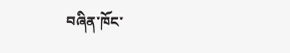བཞིན་ཁོང་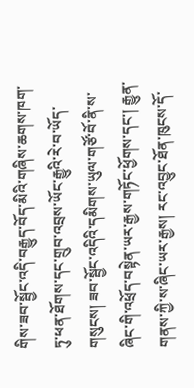གིས་ཟབ་སྦྱོང་འདི་བརྒྱུད་བོད་མིའི་གཞིས་ཆགས་ཁག་ཏུ་ཕན་ཐོགས་དང་གྲུབ་འབྲས་ཡོང་རྒྱུའི་རེ་བ་ཡོད་གསུངས། ཟབ་སྦྱོང་འདིའི་དམིགས་ཡུལ་གཙོ་བོ་ནི་ས་ཞིང་གི་འཕྲོད་བསྟེན་ཡར་རྒྱས་གཏོང་ཕྱོགས་དང་། རྒྱུན་གནས་ཀྱི་ས་ཞིང་ཡར་རྒྱས། རང་འབྱུང་ཐོན་ཁུངས་དོ་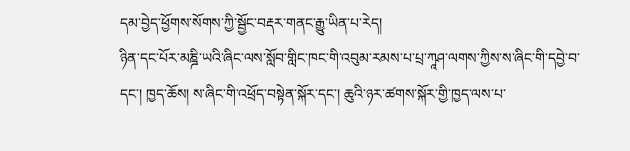དམ་བྱེད་ཕྱོགས་སོགས་ཀྱི་སྦྱོང་བརྡར་གནང་རྒྱུ་ཡིན་པ་རེད།
ཉིན་དང་པོར་མཎྜི་ཡའི་ཞིང་ལས་སློབ་གླིང་ཁང་གི་འབུམ་རམས་པ་པྲ་ཀཱཤ་ལགས་ཀྱིས་ས་ཞིང་གི་དབྱེ་བ་དང་། ཁྱད་ཆོས། ས་ཞིང་གི་འཕྲོད་བསྟེན་སྐོར་དང་། ཆུའི་ཉར་ཚགས་སྐོར་གྱི་ཁྱད་ལས་པ་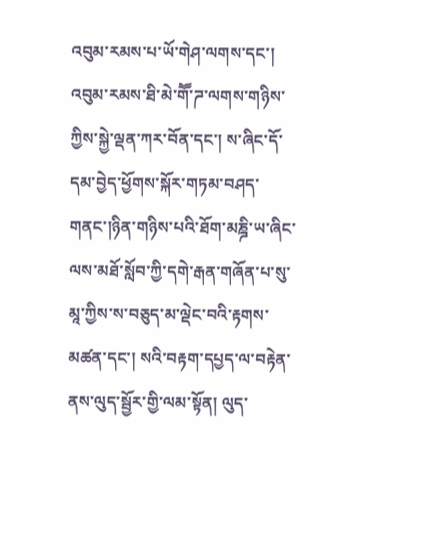འབུམ་རམས་པ་ཡོ་གེཤ་ལགས་དང་། འབུམ་རམས་ཐི་མེ་གཽ་ཌ་ལགས་གཉིས་ཀྱིས་སྐྱེ་ལྡན་ཀར་བོན་དང་། ས་ཞིང་དོ་དམ་བྱེད་ཕྱོགས་སྐོར་གཏམ་བཤད་གནང་།ཉིན་གཉིས་པའི་ཐོག་མཎྜི་ཡ་ཞིང་ལས་མཐོ་སློབ་ཀྱི་དགེ་རྒན་གཞོན་པ་སུ་མཱ་ཀྱིས་ས་བཅུད་མ་ལྡེང་བའི་རྟགས་མཚན་དང་། སའི་བརྟག་དཔྱད་ལ་བརྟེན་ནས་ལུད་སྦྱོར་གྱི་ལམ་སྟོན། ལུད་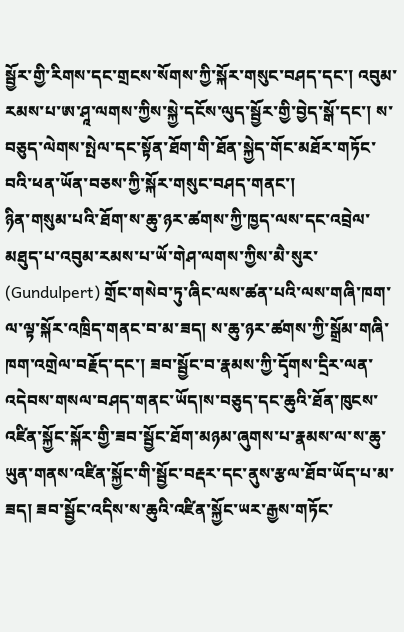སྦྱོར་གྱི་རིགས་དང་གྲངས་སོགས་ཀྱི་སྐོར་གསུང་བཤད་དང་། འབུམ་རམས་པ་ཨ་ཤཱ་ལགས་ཀྱིས་སྐྱེ་དངོས་ལུད་སྦྱོར་གྱི་བྱེད་སྒོ་དང་། ས་བཅུད་ལེགས་སྤེལ་དང་སྟོན་ཐོག་གི་ཐོན་སྐྱེད་གོང་མཐོར་གཏོང་བའི་ཕན་ཡོན་བཅས་ཀྱི་སྐོར་གསུང་བཤད་གནང་།
ཉིན་གསུམ་པའི་ཐོག་ས་ཆུ་ཉར་ཚགས་ཀྱི་ཁྱད་ལས་དང་འབྲེལ་མཐུད་པ་འབུམ་རམས་པ་ཡོ་གེཤ་ལགས་ཀྱིས་མཻ་སུར་ (Gundulpert) གྲོང་གསེབ་ཏུ་ཞིང་ལས་ཚན་པའི་ལས་གཞི་ཁག་ལ་ལྟ་སྐོར་འཁྲིད་གནང་བ་མ་ཟད། ས་ཆུ་ཉར་ཚགས་ཀྱི་སྒྲོམ་གཞི་ཁག་འགྲེལ་བརྗོད་དང་། ཟབ་སྦྱོང་བ་རྣམས་ཀྱི་དྭོགས་དྲིར་ལན་འདེབས་གསལ་བཤད་གནང་ཡོད།ས་བཅུད་དང་ཆུའི་ཐོན་ཁུངས་འཛིན་སྐྱོང་སྐོར་གྱི་ཟབ་སྦྱོང་ཐོག་མཉམ་ཞུགས་པ་རྣམས་ལ་ས་ཆུ་ཡུན་གནས་འཛིན་སྐྱོང་གི་སྦྱོང་བརྡར་དང་ནུས་རྩལ་ཐོབ་ཡོད་པ་མ་ཟད། ཟབ་སྦྱོང་འདིས་ས་ཆུའི་འཛིན་སྐྱོང་ཡར་རྒྱས་གཏོང་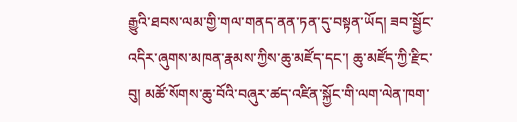རྒྱུའི་ཐབས་ལམ་གྱི་གལ་གནད་ནན་ཏན་དུ་བསྟན་ཡོད། ཟབ་སྦྱོང་འདིར་ཞུགས་མཁན་རྣམས་ཀྱིས་ཆུ་མཛོད་དང་། ཆུ་མཛོད་ཀྱི་རྫིང་བུ། མཚོ་སོགས་ཆུ་བོའི་བཞུར་ཚད་འཛིན་སྐྱོང་གི་ལག་ལེན་ཁག་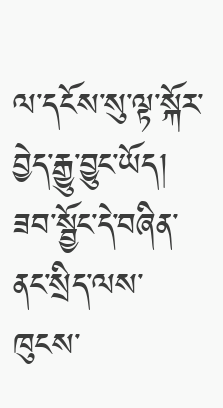ལ་དངོས་སུ་ལྟ་སྐོར་བྱེད་རྒྱུ་བྱུང་ཡོད།
ཟབ་སྦྱོང་དེ་བཞིན་ནང་སྲིད་ལས་ཁུངས་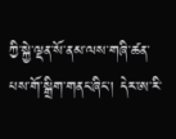ཀྱི་སྐྱེ་ལྡན་སོ་ནམ་ལས་གཞི་ཚན་པས་གོ་སྒྲིག་གནང་ཞིང་། དེར་ཨ་རི་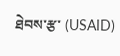ཐེབས་རྩ་ (USAID)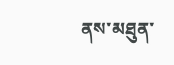ནས་མཐུན་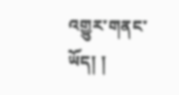འགྱུར་གནང་ཡོད། །